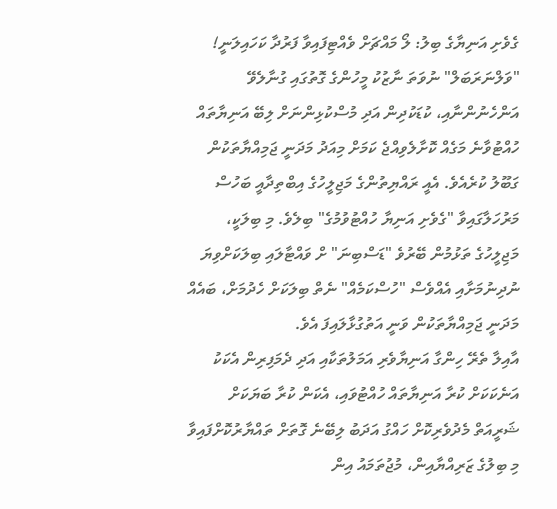ގެވެށި އަނިޔާގެ ބިލު: ލޯ މައްޗަށް ވެއްޓިފައިވާ ފަރުދާ ކަހައިލަނީ!
"ވަލްނަރަބަލް" ނުވަތަ ނާޒުކު މީހުންގެ ގޮތުގައި ގުނާލެވޭ އަންހެނުންނާއި، ކުޑަކުދިން އަދި މުސްކުޅިންނަށް ލިބޭ އަނިޔާތައް ހުއްޓުވާނެ މަގެއް ކޮށާލެވިއްޖެ ކަމަށް މިއަދު މަދަނީ ޖަމިއްޔާތަކުން ގަބޫލު ކުރެއެވެ. އެއީ ރައްޔިތުންގެ މަޖިލީހުގެ އިބްތިދާއީ ބަހުސް މަރުހަލާގައިވާ "ގެވެށި އަނިޔާ ހުއްޓުވުމުގެ" ބިލެވެ. މި ބިލަކީ، މަޖިލީހުގެ ތަޅުމުން ބޭރުވެ "ޑަސްބިނަ" ށް ވައްޓާލައި ބިލަކަށްވިޔަ ނުދިނުމަށާއި އެއްވެސް "ހުސްކަމެއް" ނެތް ބިލަކަށް ހެދުމަށް، ބައެއް މަދަނީ ޖަމިއްޔާތަކުން ވަނީ އަތުގުޅާލައިފަ އެވެ.
އާއިލާ ތެރޭ ހިންގާ އަނިޔާވެރި އަމަލުތަކާއި އަދި ދެމަފިރިން އެކަކު އަނެކަކަށް ކުރާ އަނިޔާތައް ހުއްޓުވައި، އެކަން ކުރާ ބަޔަކަށް ޝަރީއަތް މެދުވެރިކޮށް ހައްގު އަދަބު ލިބޭނެ ގޮތަށް ތައްޔާރުކޮށްފައިވާ މި ބިލުގެ ޒަރިއްޔާއިން، މުޖުތަމައު އިން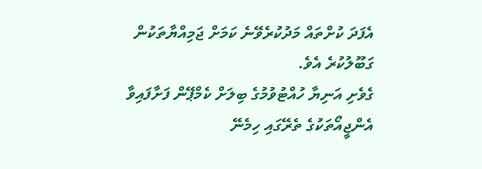އެފަދަ ކުށްތައް މަދުކުރެވޭނެ ކަމަށް ޖަމިއްޔާތަކުން ގަބޫލުކުރެ އެވެ.
ގެވެށި އަނިޔާ ހުއްޓުވުމުގެ ބިލަށް ކެމްޕޭން ފަށާފައިވާ އެންޖީއޯތަކުގެ ތެރޭގައި ހިމެނޭ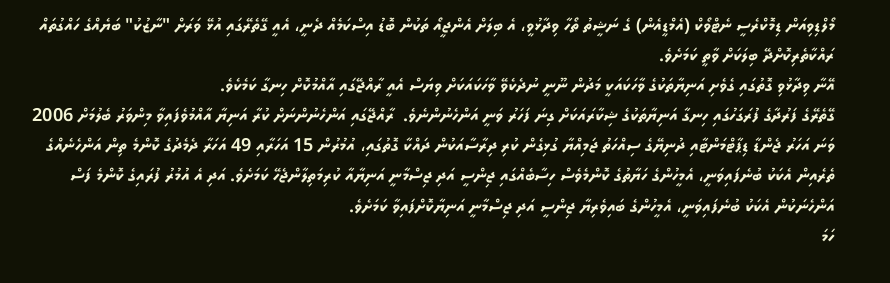މޯލްޑިވިއަން ޑިމޮކްރެސީ ނެޓްވޯކް (އެމްޑީއެން) ގެ ނަޝީތު ތޯހާ ވިދާޅުވީ، އެ ބިލަށް އެންޖީއޯ ތަކުން ބޮޑު އިސްކަމެއް ދެނީ، އެއީ ގޭތެރޭގައި އުޅޭ ވަރަށް "ނާޒުކު" ބަޔެއްގެ ހައްގުތައް ރައްކާތެރިކޮށްދޭ ބިލަކަށް ވާތީ ކަމަށެވެ.
އޭނާ ވިދާޅުވި ގޮތުގައި ގެވެށި އަނިޔާތަކުގެ ވާހަކައަކީ މަދުން ނޫނީ ނުދެކެވޭ ވާހަކައަކަށް ވިޔަސް އެއީ ރާއްޖޭގައި އާއްމުކޮށް ހިނގާ ކަމެކެވެ.
ގޭތެރޭގެ ފަރުދާގެ ފުރަގަހުގައި ހިނގާ އަނިޔާތަކުގެ ޝިކާރައަކަށް ގިނަ ފަހަރު ވަނީ އަންހެނުންނެވެ.  ރާއްޖޭގައި އަންހެނުންނަށް ކުރާ އަނިޔާ އާއްމުވެފައިވާ މިންވަރު ބެލުމަށް 2006 ވަނަ އަހަރު ޖެންޑާ ޑިޕާޓްމަންޓާއި ދުނިޔޭގެ ސިއްހަތު ޖަމިއްޔާ ގުޅިގެން ކުރި ދިރާސާއަކުން ދައްކާ ގޮތުގައި، އުމުރުން 15 އަހަރާއި 49 އަހަރާ ދެމެދުގެ ކޮންމެ ތިން އަންހެނެއްގެ ތެރެއިން އެކަކު ބުނެފައިވަނީ، އެމީހުންގެ ހަޔާތުގެ ކޮންމެވެސް ހިސާބެއްގައި ޖިންސީ އަދި ޖިސްމާނީ އަނިޔާއާ ކުރިމަތިލާންޖެހޭ ކަމަށެވެ. އަދި އެ އުމުރު ފުރައިގެ ކޮންމެ ފަސް އަންހެނަކުން އެކަކު ބުނެފައިވަނީ، އެމީހުންގެ ބައިވެރިޔާ ޖިންސީ އަދި ޖިސްމާނީ އަނިޔާކޮށްފައިވާ ކަމަށެވެ.
ހަމަ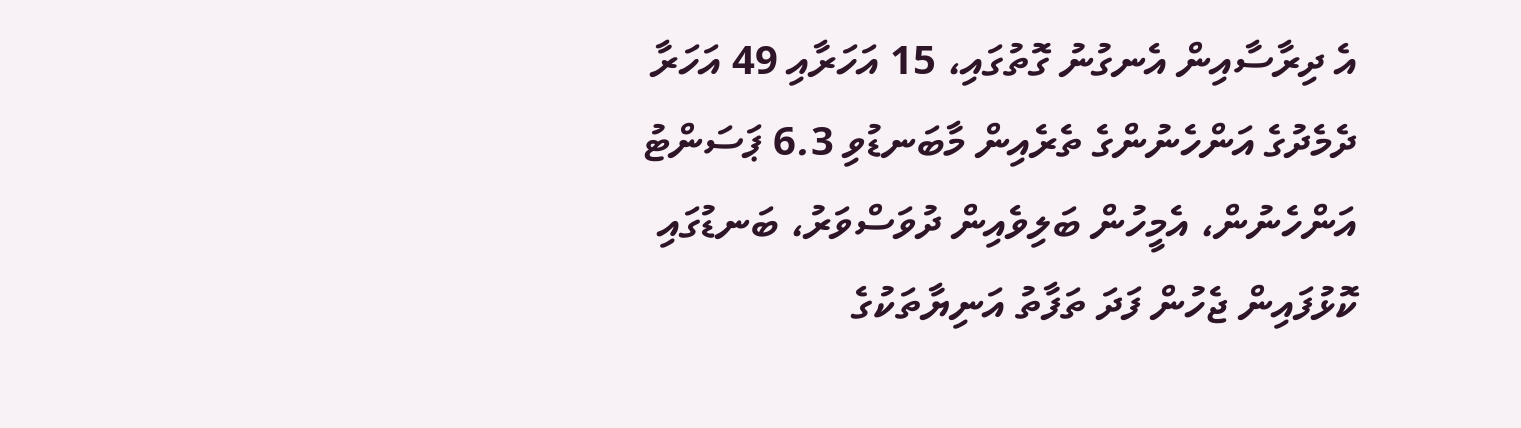އެ ދިރާސާއިން އެނގުނު ގޮތުގައި، 15 އަހަރާއި 49 އަހަރާ ދެމެދުގެ އަންހެނުންގެ ތެރެއިން މާބަނޑުވި 6.3 ޕަސަންޓު އަންހެނުން، އެމީހުން ބަލިވެއިން ދުވަސްވަރު، ބަނޑުގައި ކޮޅުފައިން ޖެހުން ފަދަ ތަފާތު އަނިޔާތަކުގެ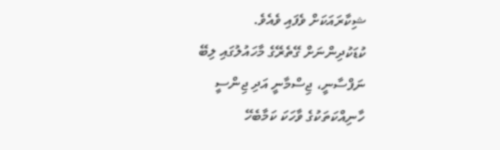ޝިކާރައަކަށް ވެފައި ވެއެވެ.
ކުޑަކުދިންނަށް ގޭތެރޭގެ މާހައުލުގައި ލިބޭ ނަފްސާނީ، ޖިސްމާނީ އަދި ޖިންސީ ހާނިއްކަތަކުގެ ވާހަކަ ކަމާބެހޭ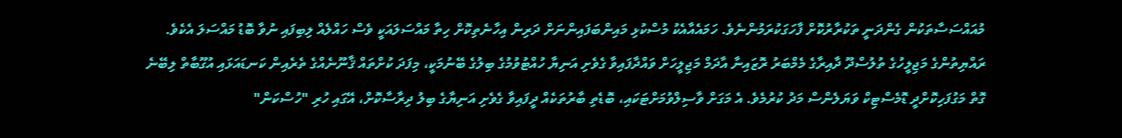މުއައްސަސާތަކުން ގެންދަނީ ތަކުރާރުކޮށް ފާހަގަކުރަމުންނެވެ. ހަމައެއާއެކު މުސްކުޅި މައިންބަފައިންނަށް ދަރިން އިހާނެތިކޮށް ހިތާ މައްސަލައަކީ ވެސް ހައްލެއް ލިބިފައި ނުވާ ބޮޑު މައްސަލަ އެކެވެ.
ރައްޔިތުންގެ މަޖިލީހުގެ ތުލުސްދޫ ދާއިރާގެ މެމްބަރު ރޮޒައިނާ އާދަމް މަޖިލީހަށް ވައްދާފައިވާ ގެވެށި އަނިޔާ ހުއްޓުވުމުގެ ބިލުގެ ބޭނުމަކީ، މިފަދަ ކުށްތައް ޤާނޫނެއްގެ ތެރެއިން ކަނޑައަޅައި އުގޫބާތް ލިބޭނެ ގޮތް މަގުފަހިކޮށްދީ ޑޮމެސްޓިކް ވަޔަލެންސް މަދު ކުރުމެވެ. އެ މަގަށް ވާސިލްވުމަށްޓަކައި، ބޮޑެތި ބާރުތަކެއް ދީފައިވާ ގެވެށި އަނިޔާގެ ބިލު ދިރާސާކޮށް، އޭގައި ހުރި "ހުސްކަން"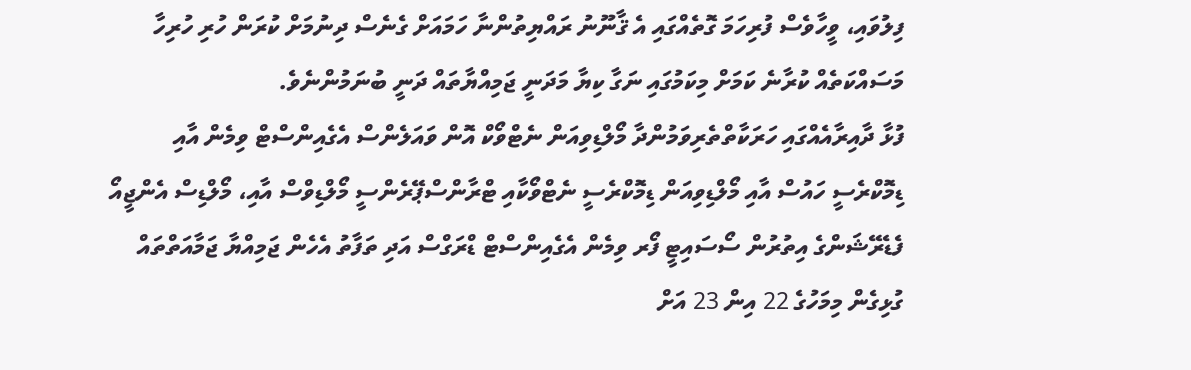ފިލުވައި، ވީހާވެސް ފުރިހަމަ ގޮތެއްގައި އެ ޤާނޫނު ރައްޔިތުންނާ ހަމައަށް ގެނެސް ދިނުމަށް ކުރަން ހުރި ހުރިހާ މަސައްކަތެއް ކުރާނެ ކަމަށް މިކަމުގައި ނަގާ ކިޔާ މަދަނީ ޖަމިއްޔާތައް ދަނީ ބުނަމުންނެވެ.
ފުޅާ ދާއިރާއެއްގައި ހަރަކާތްތެރިވަމުންދާ މޯލްޑިވިއަން ނެޓްވޯކް އޮން ވައަލެންސް އެގެއިންސްޓް ވިމެން އާއި ޑިމޮކްރެސީ ހައުސް އާއި މޯލްޑިވިއަން ޑިމޮކްރެސީ ނެޓްވޯކާއި ޓްރާންސްޕޭރެންސީ މޯލްޑިވްސް އާއި، މޯލްޑިސް އެންޖީއޯ ފެޑެރޭޝަންގެ އިތުރުން ސޯސައިޓީ ފޯރ ވިމެން އެގެއިންސްޓް ޑްރަގްސް އަދި ތަފާތު އެހެން ޖަމިއްޔާ ޖަމާއަތްތައް ގުޅިގެން މިމަހުގެ 22 އިން 23 އަށް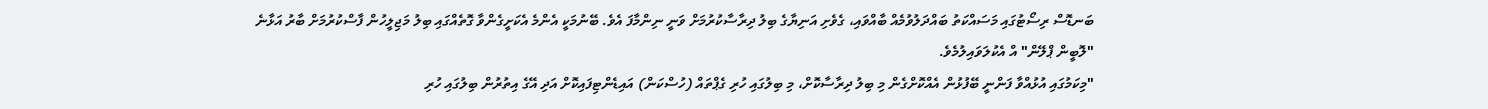ބަނޑޮސް ރިސޯޓުގައި މަސައްކަތު ބައްދަލުވުމެއް ބާއްވައި، ގެވެށި އަނިޔާގެ ބިލު ދިރާސާކުރުމަށް ވަނީ ނިންމާފަ އެވެ. ބޭނުމަކީ އެންމެ އެކަށީގެންވާ ގޮތެއްގައި ބިލު މަޖިލީހުން ފާސްކުރުމަށް ބާރު އަޅާނެ "ލޮބީން ޕްލޭން" އް އެކުލަވައިލުމެވެ.
"މިކަމުގައި އުޅުއްވާ ފަންނީ ބޭފުޅުން އެއްކޮށްގެން މި ބިލު ދިރާސާކޮށް، މި ބިލުގައި ހުރި ގެޕްތައް (ހުސްކަން) އައިޑެންޓިފައިކޮށް އަދި އޭގެ އިތުރުން ބިލުގައި ހުރި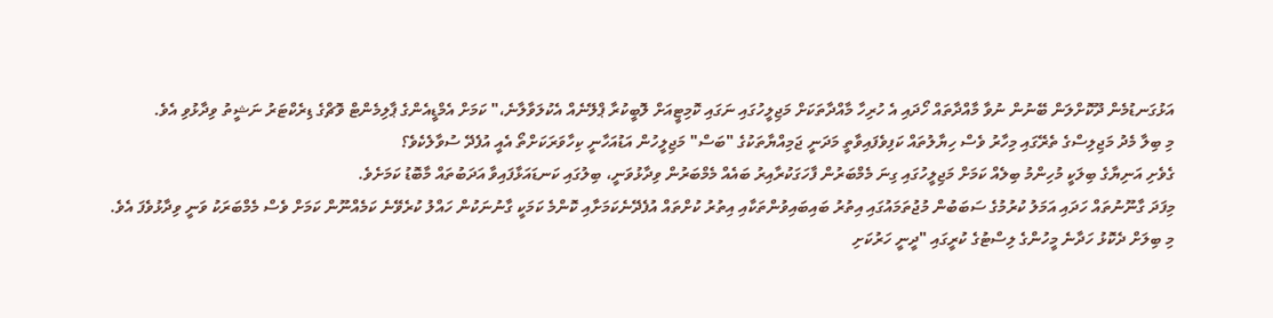އަޅުގަނޑުމެން ދޫކޮށްލަން ބޭނުން ނުވާ މާއްދާތައް ހޯދައި އެ ހުރިހާ މާއްދާތަކަށް މަޖިލީހުގައި ނަގައި ކޮމިޓީއަށް ލޮބީކުރާ ޕްލޭނެއް އެކުލަވާލާނެ،" ކަމަށް އެމްޑީއެންގެ ޕާލިމެންޓް ވޮޗްގެ ޑިރެކްޓަރު ނަޝީތު ވިދާޅުވި އެވެ.
މި ބިލާ މެދު މަޖިލިސްގެ ތެރޭގައި މިހާރު ވެސް ހިޔާލުތައް ކަފިވެފައިވާތީ މަދަނީ ޖަމިއްޔާތަކުގެ "ބަސް" މަޖިލީހުން އަޑުއަހާނީ ކިހާވަރަކަށްތޯ އެއީ އުފެދޭ ސުވާލެކެވެ؟
ގެވެށި އަނިޔާގެ ބިލަކީ މުހިންމު ބިލެއް ކަމަށް މަޖިލީހުގައި ގިނަ މެމްބަރުން ފާހަގަކުރާއިރު ބައެއް މެމްބަރުން ވިދާޅުވަނީ، ބިލުގައި ކަނޑައަޅާފައިވާ އަދަބުތައް މާބޮޑު ކަމަށެވެ.
މިފަދަ ގާނޫނުތައް ހަދައި އަމަލު ކުރުމުގެ ސަބަބުން މުޖުތަމައުގައި އިތުރު ބައިބައިވުންތަކާއި އިތުރު ކުށްތައް އުފެދޭނެކަމަށާއި ކޮންމެ ކަމަކީ ގާނުނަކުން ހައްލު ކުރެވޭނެ ކަމެއްނޫން ކަމަށް ވެސް މެމްބަރަކު ވަނީ ވިދާޅުވެފަ އެވެ.
މި ބިލަށް ދެކޮޅު ހަދާނެ މީހުންގެ ލިސްޓުގެ ކުރީގައި "ދީނީ ހަރުކަށި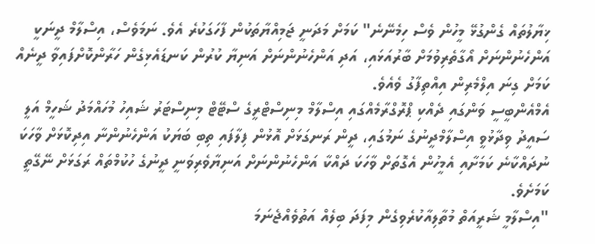ޚިޔާލުތައް ގެންގުޅޭ މީހުން ވެސް ހިމެނޭނެ" ކަމަށް މަދަނީ ޖަމިއްޔާތަކުން ފާހަގަކުރެ އެވެ. ނަމަވެސް، އިސްލާމް ދީނަކީ އަންހެނުންނަށް އޯގާތެރިވުމަށް ބާރުއަޅައި، އަދި އަންހެނުންނަށް އަނިޔާ ކުރުން ކަނޑައެޅިގެން ހަރާންކޮށްފައިވާ ދީނެއް ކަމަށް ގިނަ އިލްމެރިން އިއްތިފާގު ވެއެވެ.
އެމްއެންބީސީ ވަންގައި ދެއްކި ޕްރޮގްރާމެއްގައި އިސްލާމް މިނިސްޓްރީގެ ސްޓޭޓް މިނިސްޓަރު ޝައިހު މުހައްމަދު ޝަހީމް އަލީ ސައީދު ވިދާޅުވީ އިސްލާމްދީނުގެ ނަމުގައި، ދީން ރަނގަޅަށް އޮޅުން ފިލާފައި ތިބި ބަޔަކު އަންހެނުންނާ އިދިކޮޅަށް ވާހަކަ ނުދައްކާނެ ކަމަށާއި އެމީހުން އެގޮތަށް ވާހަކަ ދައްކާ އަންހެނުންނަށް އަނިޔާވެރިވަނީ ދީނުގެ ހުކުމްތައް ރަގަޅަށް ނޭގޭތީ ކަމަށެވެ.
"އިސްލާމީ ޝަރީއަތް މުތާލިއާކުރެވިގެން މިފަދަ ބިލެއް އަތުވެއްޖެނަމަ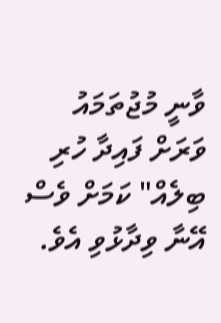ވާނީ މުޖުތަމައު ވަރަށް ފައިދާ ހުރި ބިލެއް" ކަމަށް ވެސް އޭނާ ވިދާޅުވި އެވެ.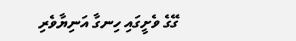ގޭގެ ވެށީގައި ހިނގާ އަނިޔާވެރި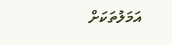އަމަލުތަކަށް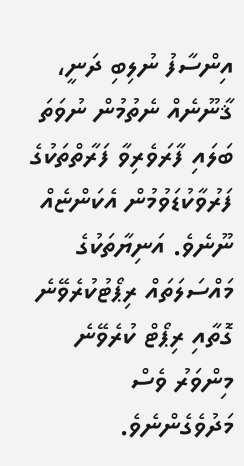އިންސާފު ނުލިބި ދަނީ، ޤާނޫނެއް ނެތުމުން ނުވަތަ ބަލައި ފާރަވެރިވާ ފަރާތްތަކުގެ ފަރުވާކުޑަވުމުން އެކަންޏެއް ނޫނެވެ. އަނިޔާތަކުގެ މައްސަލަތައް ރިޕޯޓުކުރެވޭނެ ގޮތާއި ރިޕޯޓް ކުރެވޭނެ މިންވަރު ވެސް މަދުވެގެންނެވެ.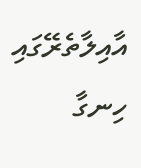އާއިލާތެރޭގައި ހިނގާ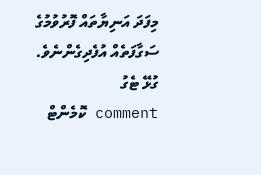މިފަދަ އަނިޔާތައް ފޮރުވުމުގެ ސަގާފަތެއް އުފެދިގެންނެވެ.
ގުޅޭ ޓެގު
comment ކޮމެންޓް